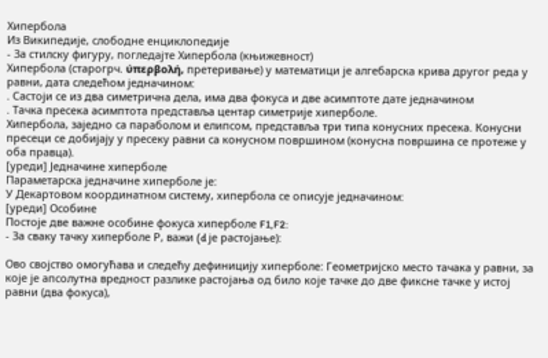Хипербола
Из Википедије, слободне енциклопедије
- За стилску фигуру, погледајте Хипербола (књижевност)
Хипербола (старогрч. ύπερβολή, претеривање) у математици је алгебарска крива другог реда у равни, дата следећом једначином:
. Састоји се из два симетрична дела, има два фокуса и две асимптоте дате једначином
. Тачка пресека асимптота представља центар симетрије хиперболе.
Хипербола, заједно са параболом и елипсом, представља три типа конусних пресека. Конусни пресеци се добијају у пресеку равни са конусном површином (конусна површина се протеже у оба правца).
[уреди] Једначине хиперболе
Параметарска једначине хиперболе је:
У Декартовом координатном систему, хипербола се описује једначином:
[уреди] Особине
Постоје две важне особине фокуса хиперболе F1,F2:
- За сваку тачку хиперболе Р, важи (d је растојање):

Ово својство омогућава и следећу дефиницију хиперболе: Геометријско место тачака у равни, за које је апсолутна вредност разлике растојања од било које тачке до две фиксне тачке у истој равни (два фокуса),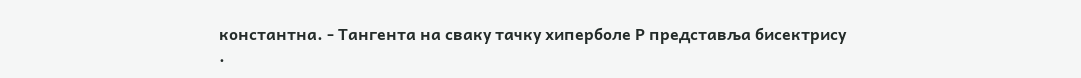константна. - Тангента на сваку тачку хиперболе Р представља бисектрису
.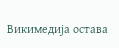Викимедија остава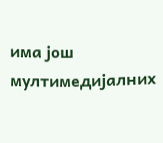има још мултимедијалних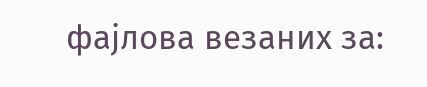фајлова везаних за: